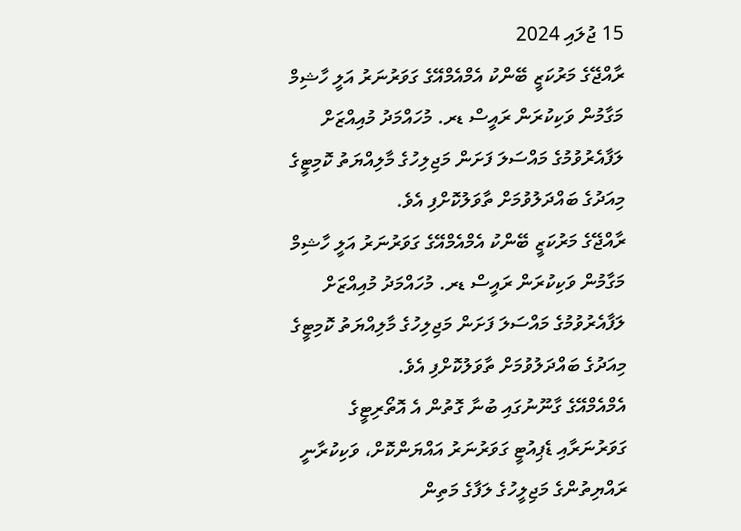15 ޖުލައި 2024
ރާއްޖޭގެ މަރުކަޒީ ބޭންކު އެމްއެމްއޭގެ ގަވަރުނަރު އަލީ ހާޝިމް މަގާމުން ވަކިކުރަން ރައީސް ޑރ. މުހައްމަދު މުއިއްޒަށް ލަފާއެރުވުމުގެ މައްސަލަ ފަށަން މަޖިލިހުގެ މާލިއްޔަތު ކޮމިޓީގެ މިއަދުގެ ބައްދަލުވުމަށް ތާވަލުކޮށްފި އެވެ.
ރާއްޖޭގެ މަރުކަޒީ ބޭންކު އެމްއެމްއޭގެ ގަވަރުނަރު އަލީ ހާޝިމް މަގާމުން ވަކިކުރަން ރައީސް ޑރ. މުހައްމަދު މުއިއްޒަށް ލަފާއެރުވުމުގެ މައްސަލަ ފަށަން މަޖިލިހުގެ މާލިއްޔަތު ކޮމިޓީގެ މިއަދުގެ ބައްދަލުވުމަށް ތާވަލުކޮށްފި އެވެ.
އެމްއެމްއޭގެ ގާނޫނުގައި ބުނާ ގޮތުން އެ އޮތޯރިޓީގެ ގަވަރުނަރާއި ޑެޕިއުޓީ ގަވަރުނަރު އައްޔަންކޮށް، ވަކިކުރާނީ ރައްޔިތުންގެ މަޖިލީހުގެ ލަފާގެ މަތިން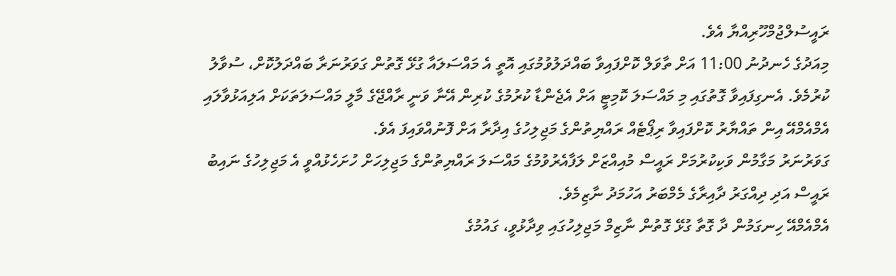ރައީސުލްޖުމްހޫރިއްޔާ އެވެ.
މިއަދުގެ ހެނދުނު 11:00 އަށް ތާވަލް ކޮށްފައިވާ ބައްދަލުވުމުގައި އޮތީ އެ މައްސަލައާ ގުޅޭ ގޮތުން ގަވަރުނަރާ ބައްދަލުކޮށް، ސުވާލު ކުރުމެވެ. އެނގިފައިވާ ގޮތުގައި މި މައްސަލަ ކޮމިޓީ އަށް އެޖެންޑާ ކުރުމުގެ ކުރިން އޭނާ ވަނީ ރާއްޖޭގެ މާލީ މައްސަލަތަކަށް އަލިއަޅުވާލައި އެމްއެމްއޭ އިން ތައްޔާރު ކޮށްފައިވާ ރިޕޯޓެއް ރައްޔިތުންގެ މަޖިލިހުގެ އިދާރާ އަށް ފޮނުއްވައިފަ އެވެ.
ގަވަރުނަރު މަގާމުން ވަކިކުރުމަށް ރައީސް މުއިއްޒަށް ލަފާއެރުވުމުގެ މައްސަލަ ރައްޔިތުންގެ މަޖިލިހަށް ހުށަހެޅުއްވީ އެ މަޖިލިހުގެ ނައިބު ރައީސް އަދި ދިއްގަރު ދާއިރާގެ މެމްބަރު އަހުމަދު ނާޒިމެވެ.
އެމްއެމްއޭ ހިނގަމުން ދާ ގޮތާ ގުޅޭ ގޮތުން ނާޒިމް މަޖިލިހުގައި ވިދާޅުވީ، ގައުމުގެ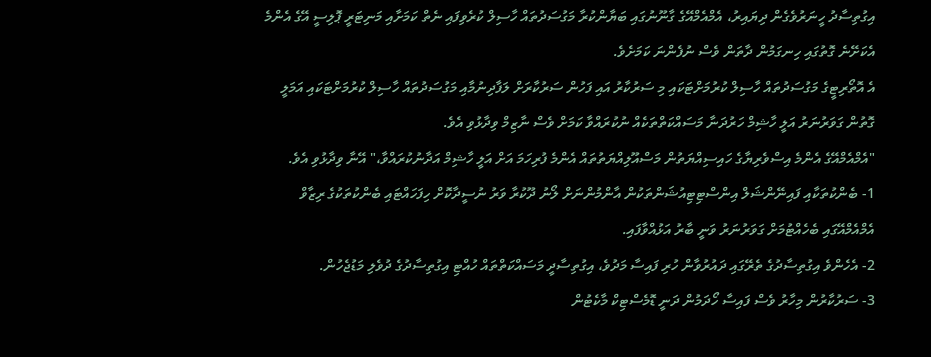އިގުތިސާދު ހީނަރުވެގެން ދިޔައިރު، އެމްއެމްއޭގެ ގާނޫނުގައި ބަޔާންކުރާ މަގުސަދުތައް ހާސިލް ކުރެވިފައި ނެތް ކަމަށާއި މަނިޓަރީ ޕޮލިސީ އޭގެ އެންމެ އެކަށޭނެ ގޮތުގައި ހިނގަމުން ދާތަން ވެސް ނުފެންނަ ކަމަށެވެ.
އެ އޮތޯރިޓީގެ މަގުސަދުތައް ހާސިލް ކުރުމަށްޓަކައި މި ސަރުކާރު އައި ފަހުން ސަރުކާރަށް ލަފާދިނުމާއި މަގުސަދުތައް ހާސިލް ކުރުމަށްޓަކައި އަމަލީ ގޮތުން ގަވަރުނަރު އަލީ ހާޝިމް ހަރުދަނާ މަސައްކަތްތަކެއް ނުކުރައްވާ ކަމަށް ވެސް ނާޒިމް ވިދާޅުވި އެވެ.
"އެމްއެމްއޭގެ އެންމެ އިސްވެރިޔާގެ ހައިސިއްޔަތުން މަސްއޫލިއްޔަތުތައް އެންމެ ފުރިހަމަ އަށް އަލީ ހާޝިމް އަދާނުކުރައްވާ،" އޭނާ ވިދާޅުވި އެވެ.
1- ބެންކުތަކާއި ފައިނޭންޝަލް އިންސްޓިޓިއުޝަންތަކުން އާންމުންނަށް ލޯނު ދޫކުރާ ވަރު ނުސީދާކޮށް ހިފަހައްޓައި ބެންކުތަކުގެ ރިޒާވް އެމްއެމްއޭގައި ބެހެއްޓުމަށް ގަވަރުނަރު ވަނީ ބާރު އަޅުއްވާފައި.
2- އެހެންވެ އިގުތިސާދުގެ ތެރޭގައި ދައުރުވާން ހުރި ފައިސާ މަދުވެ، އިގުތިސާދީ މަސައްކަތްތައް ހުއްޓި އިގުތިސާދުގެ ދުވެލި މަޑުޖެހުން.
3- ސަރުކާރުން މިހާރު ވެސް ފައިސާ ހޯދަމުން ދަނީ ޑޮމެސްޓިކް މާކެޓުން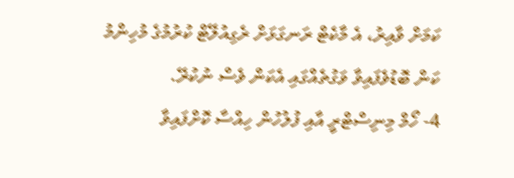ކަމަށް ވާއިރު، އެ މާކެޓް ރަނގަޅަށް ރެގިއުލޭޓް ކުރުމުގެ މުހިންމު ކަން ބޮޑުވެފައިވާ ވަގުތެއްގައި އެކަން ވެސް ނުކުރޭ.
4- ހޯމް މިނިސްޓްރީ އާއި ފުލުހުން ހިއްސާ ކޮށްފައިވާ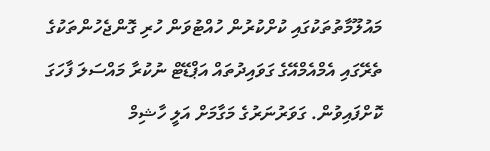މައުލޫމާތުތަކުގައި ކުށްކުރުން ހުއްޓުވަން ހުރި ގޮންޖެހުންތަކުގެ ތެރޭގައި އެމްއެމްއޭގެ ގަވައިދުތައް އަޕްޑޭޓް ނުކުރާ މައްސަލަ ފާހަގަ ކޮށްފައިވުން. ގަވަރުނަރުގެ މަގާމަށް އަލީ ހާޝިމް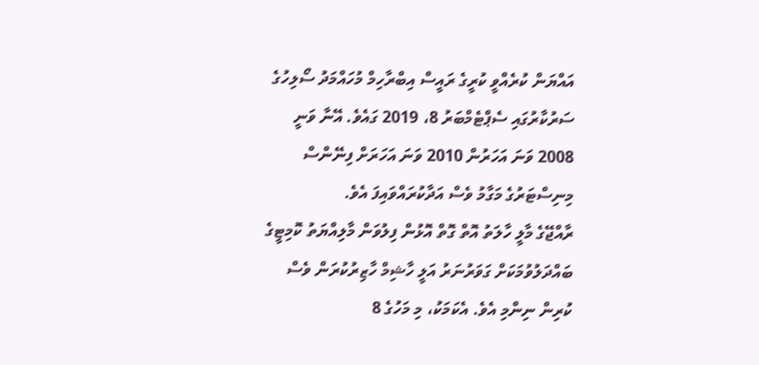އައްޔަން ކުރެއްވީ ކުރީގެ ރައީސް އިބްރާހިމް މުހައްމަދު ސޯލިހުގެ ސަރުކާރުގައި ސެޕްޓެމްބަރު 8، 2019 ގައެވެ. އޭނާ ވަނީ 2008 ވަނަ އަހަރުން 2010 ވަނަ އަހަރަށް ފިނޭންސް މިނިސްޓަރުގެ މަގާމު ވެސް އަދާކުރައްވައިފަ އެވެ.
ރާއްޖޭގެ މާލީ ހާލަތު އޮތް ގޮތް އޮޅުން ފިލުވަން މާލިއްޔަތު ކޮމިޓީގެ ބައްދަލުވުމަކަށް ގަވަރުނަރު އަލީ ހާޝިމް ހާޒިރުކުރަން ވެސް ކުރިން ނިންމި އެވެ. އެކަމަކު، މި މަހުގެ 8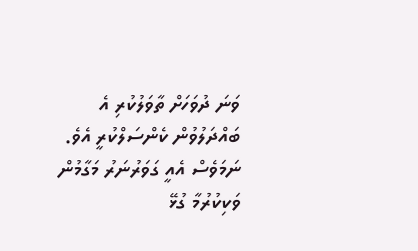ވަނަ ދުވަހަށް ތާވަލުކުރި އެ ބައްދަލުވުން ކެންސަލްކުރީ އެވެ. ނަމަވެސް އެއީ ގަވަރުނަރު މަގާމުން ވަކިކުރުމާ ގުޅޭ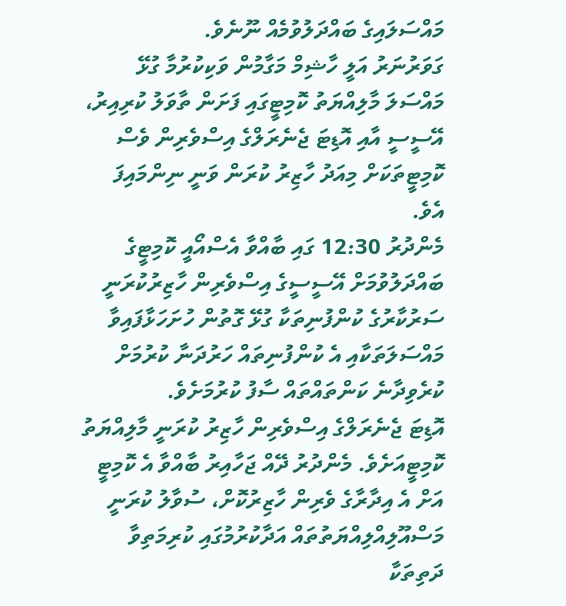މައްސަލައިގެ ބައްދަލުވުމެއް ނޫނެވެ.
ގަވަރުނަރު އަލީ ހާޝިމް މަގާމުން ވަކިކުރުމާ ގުޅޭ މައްސަލަ މާލިއްޔަތު ކޮމިޓީގައި ފަށަން ތާވަލު ކުރިއިރު، އޭސީސީ އާއި އޮޑިޓަ ޖެނެރަލްގެ އިސްވެރިން ވެސް ކޮމިޓީތަކަށް މިއަދު ހާޒިރު ކުރަން ވަނީ ނިންމައިފަ އެވެ.
މެންދުރު 12:30 ގައި ބާއްވާ އެސްއޯއީ ކޮމިޓީގެ ބައްދަލުވުމަށް އޭސީސީގެ އިސްވެރިން ހާޒިރުކުރަނީ ސަރުކާރުގެ ކުންފުނިތަކާ ގުޅޭ ގޮތުން ހުށަހަޅާފައިވާ މައްސަލަތަކާއި އެ ކުންފުނިތައް ހަރުދަނާ ކުރުމަށް ކުރެވިދާނެ ކަންތައްތައް ސާފު ކުރުމަށެވެ.
އޮޑިޓަ ޖެނެރަލްގެ އިސްވެރިން ހާޒިރު ކުރަނީ މާލިއްޔަތު ކޮމިޓީއަށެވެ. މެންދުރު ދޭއް ޖަހާއިރު ބާއްވާ އެ ކޮމިޓީ އަށް އެ އިދާރާގެ ވެރިން ހާޒިރުކޮށް، ސުވާލު ކުރަނީ މަސްއޫލިއްލިއްޔަތުތައް އަދާކުރުމުގައި ކުރިމަތިވާ ދަތިތަކާ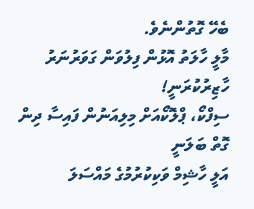ބެހޭ ގޮތުންނެވެ.
މާލީ ހާލަތު އޮޅުން ފިލުވަން ގަވަރުނަރު ހާޒިރުކުރަނީ!
ސިފްކޯ، ޕްލޮކޯއަށް މިލިއަނުން ފައިސާ ދިން ގޮތް ބަލަނީ
އަލީ ހާޝިމް ވަކިކުރުމުގެ މައްސަލަ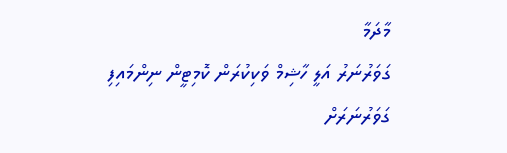މާދަމާ
ގަވަރުނަރު އަލީ ހާޝިމް ވަކިކުރަން ކޮމިޓީން ނިންމައިފި
ގަވަރުނަރަށް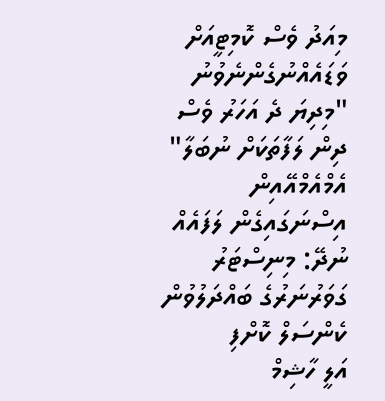މިއަދު ވެސް ކޮމިޓީއަށް ވަޑައެއްނުގެންނެވުނު
"މިދިޔަ ދެ އަހަރު ވެސް ދިން ލަފާތަކަށް ނުބަލާ"
އެމްއެމްއޭއިން އިސްނަގައިގެން ލަފައެއް ނުދޭ: މިނިސްޓަރު
ގަވަރުނަރުގެ ބައްދަލުވުން ކެންސަލް ކޮށްފި
އަލީ ހާޝިމް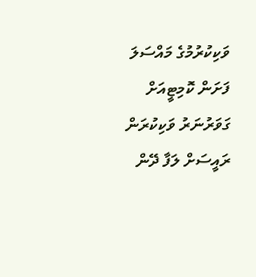ވަކިކުރުމުގެ މައްސަލަ ފަށަން ކޮމިޓީއަށް
ގަވަރުނަރު ވަކިކުރަން ރައީސަށް ލަފާ ދޭން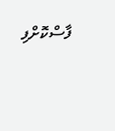ފާސްކޮށްފި